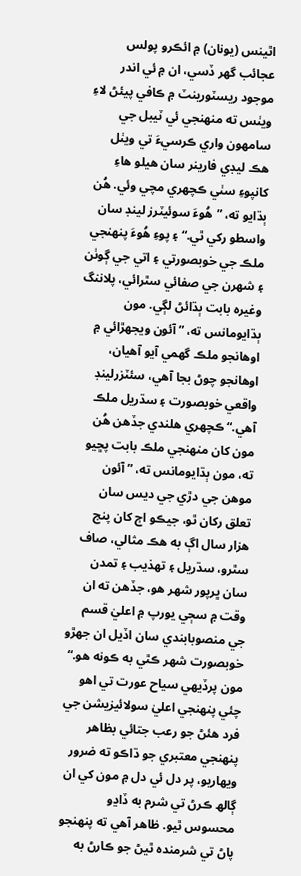اٿينس (يونان) ۾ ائڪرو پولس عجائب گهر ڏسي، ان ۾ ئي اندر موجود ريسٽورينٽ ۾ ڪافي پيئڻ لاءِ ويٺس ته منهنجي ئي ٽيبل جي سامهون واري ڪرسيءَ تي ويٺل هڪ ليڊي فارينر سان هيلو هاءِ کانپوءِ سٺي ڪچهري مچي وئي. هُن ٻڌايو ته، ”هُوءَ سوئيٽرز لينڊ سان واسطو رکي ٿي.“ ۽ پوءِ هُوءَ پنهنجي ملڪ جي خوبصورتي ۽ اتي جي ڳوٺن ۽ شهرن جي صفائي سٿرائي، پلاننگ وغيره بابت ٻڌائڻ لڳي. مون ٻڌايومانس ته، ”آئون ويجهڙائي ۾ اوھانجو ملڪ گهمي آيو آهيان، اوھانجو چوڻ بجا آھي، سئٽزرلينڊ واقعي خوبصورت ۽ سڌريل ملڪ آهي.“ ڪچهري هلندي جڏهن هُن مون کان منهنجي ملڪ بابت پڇيو ته، مون ٻڌايومانس ته، ”آئون موهن جي دڙي جي ديس سان تعلق رکان ٿو، جيڪو اڄ کان پنج هزار سال اڳ به هڪ مثالي، صاف سٿرو، سڌريل ۽ تھذيب ۽ تمدن سان ڀرپور شهر هو، جڏهن ته ان وقت ۾ سڄي يورپ ۾ اعليٰ قسم جي منصوبابندي سان اڏيل ان جهڙو خوبصورت شهر ڪٿي به ڪونه هو.“ مون پرڏيھي سياح عورت تي اهو چئي پنهنجي اعليٰ سولائيزيشن جي فرد هئڻ جو رعب جتائي بظاهر پنهنجي معتبري جو ڌاڪو ته ضرور ويهاريو، پر دل ئي دل ۾ مون کي ان ڳالھ ڪرڻ تي شرم به ڏاڍو محسوس ٿيو. ظاهر آهي ته پنهنجو پاڻ تي شرمنده ٿيڻ جو ڪارڻ به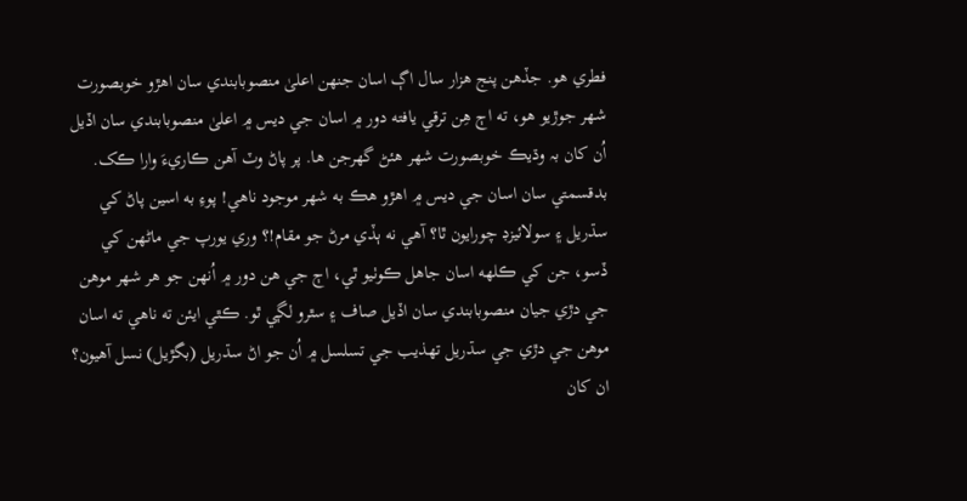فطري هو. جڏهن پنج هزار سال اڳ اسان جنھن اعلىٰ منصوبابندي سان اهڙو خوبصورت شهر جوڙيو هو، ته اڄ هِن ترقي يافته دور ۾ اسان جي ديس ۾ اعلىٰ منصوبابندي سان اڏيل اُن کان بہ وڌيڪ خوبصورت شهر هئڻ گهرجن ها. پر پاڻ وٽ آھن ڪاريءَ وارا ڪک. بدقسمتي سان اسان جي ديس ۾ اهڙو هڪ به شهر موجود ناهي! پوءِ به اسين پاڻ کي سڌريل ۽ سولائيزڊ چورايون ٿا؟ آهي نه ٻڏي مرڻ جو مقام!؟ وري يورپ جي ماڻھن کي ڏسو، جن کي ڪلهه اسان جاهل ڪوٺيو ٿي، اڄ جي هن دور ۾ اُنهن جو هر شهر موهن جي دڙي جيان منصوبابندي سان اڏيل صاف ۽ سٿرو لڳي ٿو. ڪٿي ايئن ته ناهي ته اسان موهن جي دڙي جي سڌريل تهذيب جي تسلسل ۾ اُن جو اڻ سڌريل (بگڙيل) نسل آهيون؟ ان کان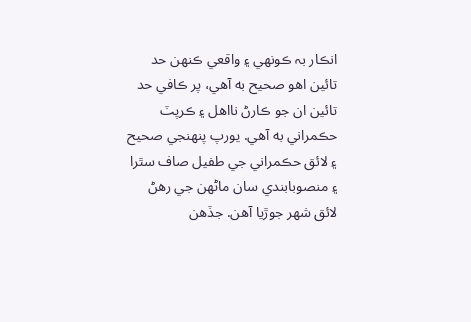انڪار بہ ڪونھي ۽ واقعي ڪنهن حد تائين اهو صحيح به آهي، پر ڪافي حد تائين ان جو ڪارڻ نااهل ۽ ڪرپٽ حڪمراني به آهي. يورپ پنهنجي صحيح ۽ لائق حڪمراني جي طفيل صاف سٿرا ۽ منصوبابندي سان ماڻهن جي رهڻ لائق شهر جوڙيا آهن. جڏهن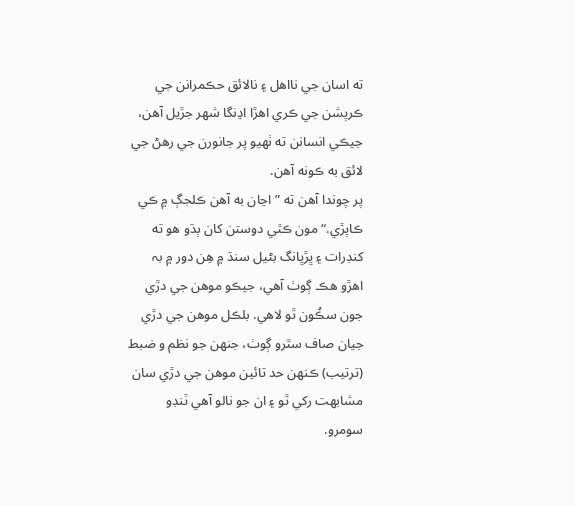ته اسان جي نااهل ۽ نالائق حڪمرانن جي ڪرپشن جي ڪري اهڙا اڍنگا شهر جڙيل آهن، جيڪي انسانن ته ٺهيو پر جانورن جي رهڻ جي لائق به ڪونه آهن.
پر چوندا آهن ته ”اڃان به آهن ڪلجڳ ۾ ڪي ڪاپڙي.“ مون ڪٿي دوستن کان ٻڌو هو ته کنڊرات ۽ ڀڙڀانگ بڻيل سنڌ ۾ هِن دور ۾ بہ اهڙو هڪ ڳوٺ آهي، جيڪو موهن جي دڙي جون سڪُون ٿو لاهي. بلڪل موهن جي دڙي جيان صاف سٿرو ڳوٺ، جنهن جو نظم و ضبط (ترتيب) ڪنھن حد تائين موهن جي دڙي سان مشابھت رکي ٿو ۽ ان جو نالو آهي ٽنڊو سومرو.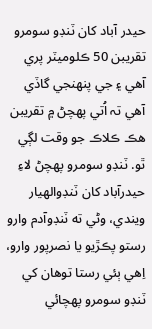حيدر آباد کان ٽنڊو سومرو تقريبن 50 ڪلوميٽر پري آھي ۽ جي پنھنجي گاڏي آھي تہ اُتي پھچڻ ۾ تقريبن هڪ ڪلاڪ جو وقت لڳي ٿو. ٽنڊو سومرو پهچڻ لاءِ حيدرآباد کان ٽنڊوالهيار ويندي، وڻي ته ٽنڊوآدم وارو رستو پڪڙيو يا نصرپور وارو، اِهي ٻئي رستا توهان کي ٽنڊو سومرو پهچائي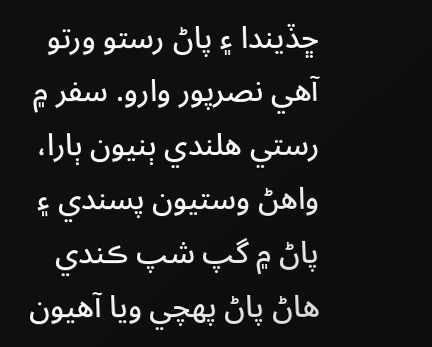ڇڏيندا ۽ پاڻ رستو ورتو آهي نصرپور وارو. سفر ۾ رستي هلندي ٻنيون ٻارا، واهڻ وستيون پسندي ۽ پاڻ ۾ گپ شپ ڪندي هاڻ پاڻ پهچي ويا آهيون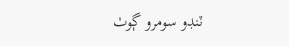ٽنڊو سومرو ڳوٺ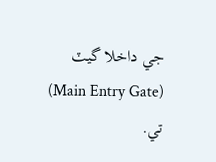جي داخلا گيٽ (Main Entry Gate) تي.